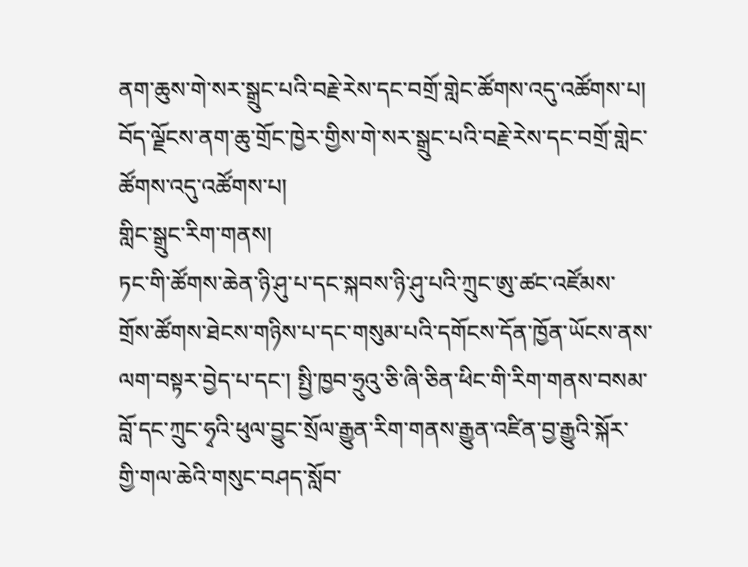ནག་ཆུས་གེ་སར་སྒྲུང་པའི་བརྗེ་རེས་དང་བགྲོ་གླེང་ཚོགས་འདུ་འཚོགས་པ།
བོད་ལྗོངས་ནག་ཆུ་གྲོང་ཁྱེར་གྱིས་གེ་སར་སྒྲུང་པའི་བརྗེ་རེས་དང་བགྲོ་གླེང་ཚོགས་འདུ་འཚོགས་པ།
གླིང་སྒྲུང་རིག་གནས།
ཏང་གི་ཚོགས་ཆེན་ཉི་ཤུ་པ་དང་སྐབས་ཉི་ཤུ་པའི་ཀྲུང་ཨུ་ཚང་འཛོམས་གྲོས་ཚོགས་ཐེངས་གཉིས་པ་དང་གསུམ་པའི་དགོངས་དོན་ཁྱོན་ཡོངས་ནས་ལག་བསྟར་བྱེད་པ་དང་། སྤྱི་ཁྱབ་ཧྲུའུ་ཅི་ཞི་ཅིན་ཕིང་གི་རིག་གནས་བསམ་བློ་དང་ཀྲུང་ཧྭའི་ཕུལ་བྱུང་སྲོལ་རྒྱུན་རིག་གནས་རྒྱུན་འཛིན་བྱ་རྒྱུའི་སྐོར་གྱི་གལ་ཆེའི་གསུང་བཤད་སློབ་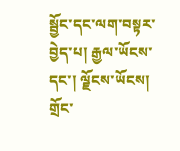སྦྱོང་དང་ལག་བསྟར་བྱེད་པ། རྒྱལ་ཡོངས་དང་། ལྗོངས་ཡོངས། གྲོང་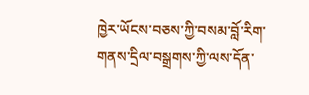ཁྱེར་ཡོངས་བཅས་ཀྱི་བསམ་བློ་རིག་གནས་དྲིལ་བསྒྲགས་ཀྱི་ལས་དོན་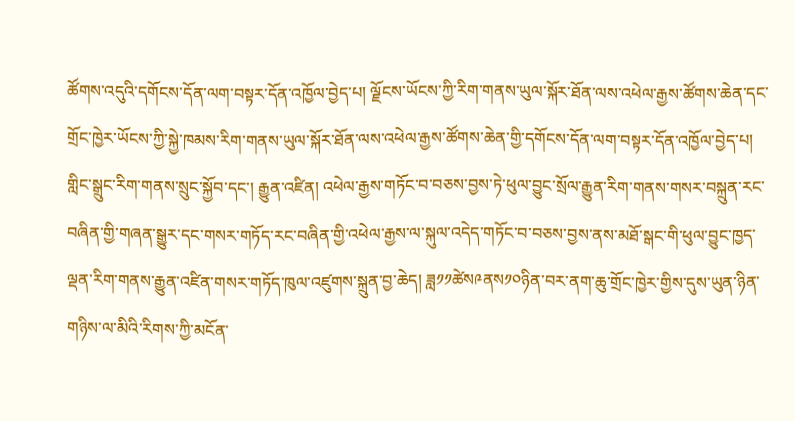ཚོགས་འདུའི་དགོངས་དོན་ལག་བསྟར་དོན་འཁྱོལ་བྱེད་པ། ལྗོངས་ཡོངས་ཀྱི་རིག་གནས་ཡུལ་སྐོར་ཐོན་ལས་འཕེལ་རྒྱས་ཚོགས་ཆེན་དང་གྲོང་ཁྱེར་ཡོངས་ཀྱི་སྐྱེ་ཁམས་རིག་གནས་ཡུལ་སྐོར་ཐོན་ལས་འཕེལ་རྒྱས་ཚོགས་ཆེན་གྱི་དགོངས་དོན་ལག་བསྟར་དོན་འཁྱོལ་བྱེད་པ། གླིང་སྒྲུང་རིག་གནས་སྲུང་སྐྱོབ་དང་། རྒྱུན་འཛིན། འཕེལ་རྒྱས་གཏོང་བ་བཅས་བྱས་ཏེ་ཕུལ་བྱུང་སྲོལ་རྒྱུན་རིག་གནས་གསར་བསྐྲུན་རང་བཞིན་གྱི་གཞན་སྒྱུར་དང་གསར་གཏོད་རང་བཞིན་གྱི་འཕེལ་རྒྱས་ལ་སྐུལ་འདེད་གཏོང་བ་བཅས་བྱས་ནས་མཐོ་སྒང་གི་ཕུལ་བྱུང་ཁྱད་ལྡན་རིག་གནས་རྒྱུན་འཛིན་གསར་གཏོད་ཁུལ་འཛུགས་སྐྲུན་བྱ་ཆེད། ཟླ༡༡ཚེས༩ནས༡༠ཉིན་བར་ནག་ཆུ་གྲོང་ཁྱེར་གྱིས་དུས་ཡུན་ཉིན་གཉིས་ལ་མིའི་རིགས་ཀྱི་མངོན་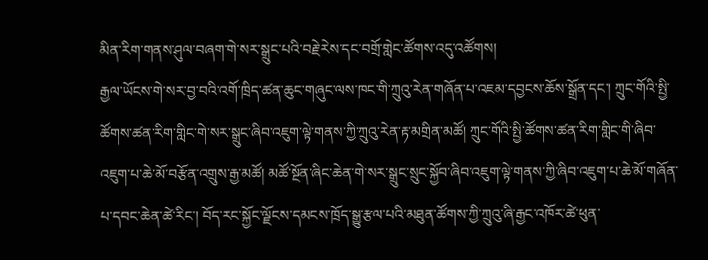མིན་རིག་གནས་ཤུལ་བཞག་གེ་སར་སྒྲུང་པའི་བརྗེ་རེས་དང་བགྲོ་གླེང་ཚོགས་འདུ་འཚོགས།
རྒྱལ་ཡོངས་གེ་སར་བྱ་བའི་འགོ་ཁྲིད་ཚན་ཆུང་གཞུང་ལས་ཁང་གི་ཀྲུའུ་རེན་གཞོན་པ་འཇམ་དབྱངས་ཆོས་སྒྲོན་དང་། ཀྲུང་གོའི་སྤྱི་ཚོགས་ཚན་རིག་གླིང་གེ་སར་སྒྲུང་ཞིབ་འཇུག་ལྟེ་གནས་ཀྱི་ཀྲུའུ་རེན་རྟ་མགྲིན་མཚོ། ཀྲུང་གོའི་སྤྱི་ཚོགས་ཚན་རིག་གླིང་གི་ཞིབ་འཇུག་པ་ཆེ་མོ་བརྩོན་འགྲུས་རྒྱ་མཚོ། མཚོ་སྔོན་ཞིང་ཆེན་གེ་སར་སྒྲུང་སྲུང་སྐྱོབ་ཞིབ་འཇུག་ལྟེ་གནས་ཀྱི་ཞིབ་འཇུག་པ་ཆེ་མོ་གཞོན་པ་དབང་ཆེན་ཚེ་རིང་། བོད་རང་སྐྱོང་ལྗོངས་དམངས་ཁྲོད་སྒྱུ་རྩལ་པའི་མཐུན་ཚོགས་ཀྱི་ཀྲུའུ་ཞི་རྒྱང་འཁོར་ཚེ་ཕུན་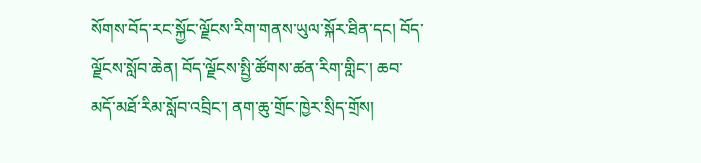སོགས་བོད་རང་སྐྱོང་ལྗོངས་རིག་གནས་ཡུལ་སྐོར་ཐིན་དང། བོད་ལྗོངས་སློབ་ཆེན། བོད་ལྗོངས་སྤྱི་ཚོགས་ཚན་རིག་གླིང་། ཆབ་མདོ་མཐོ་རིམ་སློབ་འབྲིང་། ནག་ཆུ་གྲོང་ཁྱེར་སྲིད་གྲོས།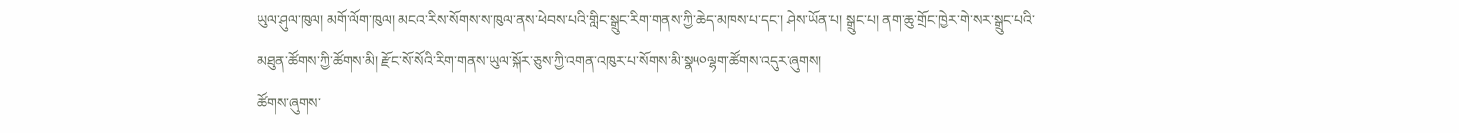ཡུལ་ཤུལ་ཁུལ། མགོ་ལོག་ཁུལ། མངའ་རིས་སོགས་ས་ཁུལ་ནས་ཕེབས་པའི་གླིང་སྒྲུང་རིག་གནས་ཀྱི་ཆེད་མཁས་པ་དང་། ཤེས་ཡོན་པ། སྒྲུང་པ། ནག་ཆུ་གྲོང་ཁྱེར་གེ་སར་སྒྲུང་པའི་མཐུན་ཚོགས་ཀྱི་ཚོགས་མི། རྫོང་སོ་སོའི་རིག་གནས་ཡུལ་སྐོར་ཅུས་ཀྱི་འགན་འཁུར་པ་སོགས་མི་སྣ༥༠ལྷག་ཚོགས་འདུར་ཞུགས།
ཚོགས་ཞུགས་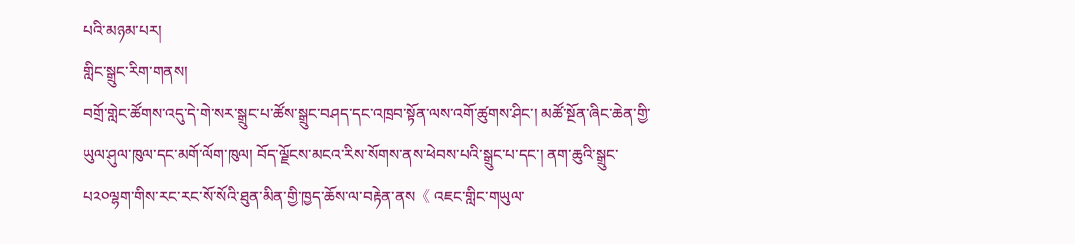པའི་མཉམ་པར།
གླིང་སྒྲུང་རིག་གནས།
བགྲོ་གླེང་ཚོགས་འདུ་དེ་གེ་སར་སྒྲུང་པ་ཚོས་སྒྲུང་བཤད་དང་འཁྲབ་སྟོན་ལས་འགོ་ཚུགས་ཤིང་། མཚོ་སྔོན་ཞིང་ཆེན་གྱི་ཡུལ་ཤུལ་ཁུལ་དང་མགོ་ལོག་ཁུལ། བོད་ལྗོངས་མངའ་རིས་སོགས་ནས་ཕེབས་པའི་སྒྲུང་པ་དང་། ནག་ཆུའི་སྒྲུང་པ༢༠ལྷག་གིས་རང་རང་སོ་སོའི་ཐུན་མིན་གྱི་ཁྱད་ཆོས་ལ་བརྟེན་ནས《 འཇང་གླིང་གཡུལ་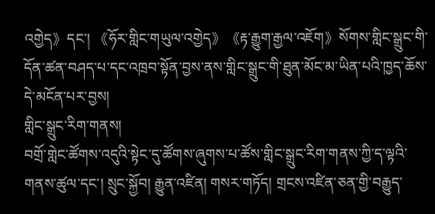འགྱེད》དང་། 《ཧོར་གླིང་གཡུལ་འགྱེད》《རྟ་རྒྱུག་རྒྱལ་འཇོག》སོགས་གླིང་སྒྲུང་གི་དོན་ཚན་བཤད་པ་དང་འཁྲབ་སྟོན་བྱས་ནས་གླིང་སྒྲུང་གི་ཐུན་མོང་མ་ཡིན་པའི་ཁྱད་ཆོས་དེ་མངོན་པར་བྱས།
གླིང་སྒྲུང་རིག་གནས།
བགྲོ་གླེང་ཚོགས་འདུའི་སྟེང་དུ་ཚོགས་ཞུགས་པ་ཚོས་གླིང་སྒྲུང་རིག་གནས་ཀྱི་ད་ལྟའི་གནས་ཚུལ་དང་། སྲུང་སྐྱོབ། རྒྱུན་འཛིན། གསར་གཏོད། གྲངས་འཛིན་ཅན་གྱི་བརྒྱུད་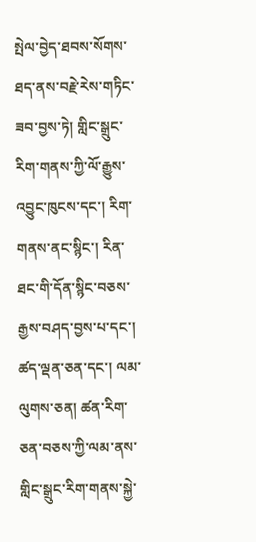སྤེལ་བྱེད་ཐབས་སོགས་ཐད་ནས་བརྗེ་རེས་གཏིང་ཟབ་བྱས་ཏེ། གླིང་སྒྲུང་རིག་གནས་ཀྱི་ལོ་རྒྱུས་འབྱུང་ཁུངས་དང་། རིག་གནས་ནང་སྙིང་། རིན་ཐང་གི་དོན་སྙིང་བཅས་རྒྱས་བཤད་བྱས་པ་དང་། ཚད་ལྡན་ཅན་དང་། ལམ་ལུགས་ཅན། ཚན་རིག་ཅན་བཅས་ཀྱི་ལམ་ནས་གླིང་སྒྲུང་རིག་གནས་སྐྱེ་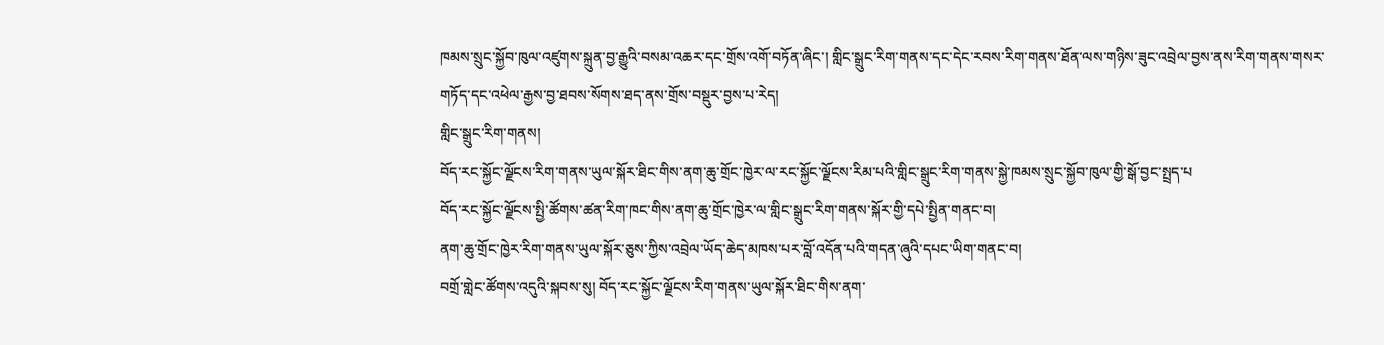ཁམས་སྲུང་སྐྱོབ་ཁུལ་འཛུགས་སྐྲུན་བྱ་རྒྱུའི་བསམ་འཆར་དང་གྲོས་འགོ་བཏོན་ཞིང་། གླིང་སྒྲུང་རིག་གནས་དང་དེང་རབས་རིག་གནས་ཐོན་ལས་གཉིས་ཟུང་འབྲེལ་བྱས་ནས་རིག་གནས་གསར་གཏོད་དང་འཕེལ་རྒྱས་བྱ་ཐབས་སོགས་ཐད་ནས་གྲོས་བསྡུར་བྱས་པ་རེད།
གླིང་སྒྲུང་རིག་གནས།
བོད་རང་སྐྱོང་ལྗོངས་རིག་གནས་ཡུལ་སྐོར་ཐིང་གིས་ནག་ཆུ་གྲོང་ཁྱེར་ལ་རང་སྐྱོང་ལྗོངས་རིམ་པའི་གླིང་སྒྲུང་རིག་གནས་སྐྱེ་ཁམས་སྲུང་སྐྱོབ་ཁུལ་གྱི་སྒོ་བྱང་སྤྲད་པ
བོད་རང་སྐྱོང་ལྗོངས་སྤྱི་ཚོགས་ཚན་རིག་ཁང་གིས་ནག་ཆུ་གྲོང་ཁྱེར་ལ་གླིང་སྒྲུང་རིག་གནས་སྐོར་གྱི་དཔེ་སྤྱིན་གནང་བ།
ནག་ཆུ་གྲོང་ཁྱེར་རིག་གནས་ཡུལ་སྐོར་ཅུས་ཀྱིས་འབྲེལ་ཡོད་ཆེད་མཁས་པར་བློ་འདོན་པའི་གདན་ཞུའི་དཔང་ཡིག་གནང་བ།
བགྲོ་གླེང་ཚོགས་འདུའི་སྐབས་སུ། བོད་རང་སྐྱོང་ལྗོངས་རིག་གནས་ཡུལ་སྐོར་ཐིང་གིས་ནག་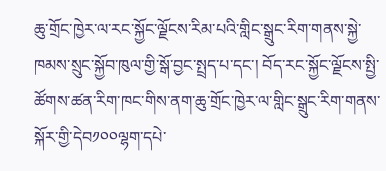ཆུ་གྲོང་ཁྱེར་ལ་རང་སྐྱོང་ལྗོངས་རིམ་པའི་གླིང་སྒྲུང་རིག་གནས་སྐྱེ་ཁམས་སྲུང་སྐྱོབ་ཁུལ་གྱི་སྒོ་བྱང་སྤྲད་པ་དང་། བོད་རང་སྐྱོང་ལྗོངས་སྤྱི་ཚོགས་ཚན་རིག་ཁང་གིས་ནག་ཆུ་གྲོང་ཁྱེར་ལ་གླིང་སྒྲུང་རིག་གནས་སྐོར་གྱི་དེབ༡༠༠ལྷག་དཔེ་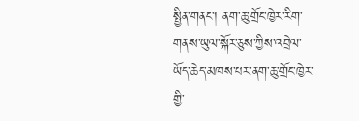སྤྱིན་གནང་། ནག་ཆུ་གྲོང་ཁྱེར་རིག་གནས་ཡུལ་སྐོར་ཅུས་ཀྱིས་འབྲེལ་ཡོད་ཆེད་མཁས་པར་ནག་ཆུ་གྲོང་ཁྱེར་གྱི་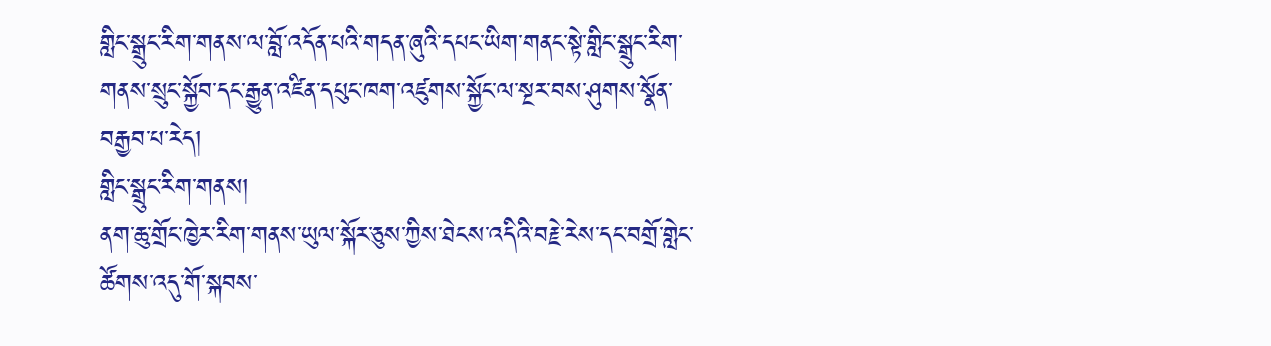གླིང་སྒྲུང་རིག་གནས་ལ་བློ་འདོན་པའི་གདན་ཞུའི་དཔང་ཡིག་གནང་སྟེ་གླིང་སྒྲུང་རིག་གནས་སྲུང་སྐྱོབ་དང་རྒྱུན་འཛིན་དཔུང་ཁག་འཛུགས་སྐྱོང་ལ་སྔར་བས་ཤུགས་སྣོན་བརྒྱབ་པ་རེད།
གླིང་སྒྲུང་རིག་གནས།
ནག་ཆུ་གྲོང་ཁྱེར་རིག་གནས་ཡུལ་སྐོར་ཅུས་ཀྱིས་ཐེངས་འདིའི་བརྗེ་རེས་དང་བགྲོ་གླེང་ཚོགས་འདུ་གོ་སྐབས་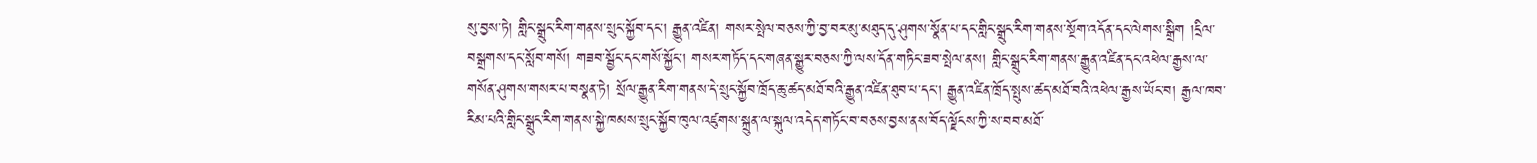སུ་བྱས་ཏེ། གླིང་སྒྲུང་རིག་གནས་སྲུང་སྐྱོབ་དང་། རྒྱུན་འཛིན། གསར་སྤེལ་བཅས་ཀྱི་བྱ་བར་མུ་མཐུད་དུ་ཤུགས་སྣོན་པ་དང་གླིང་སྒྲུང་རིག་གནས་སྔོག་འདོན་དང་ལེགས་སྒྲིག །དྲིལ་བསྒྲགས་དང་སློབ་གསོ། གཟབ་སྦྱོང་དང་གསོ་སྐྱོང་། གསར་གཏོད་དང་གཞན་སྒྱུར་བཅས་ཀྱི་ལས་དོན་གཏིང་ཟབ་སྤེལ་ནས། གླིང་སྒྲུང་རིག་གནས་རྒྱུན་འཛིན་དང་འཕེལ་རྒྱས་ལ་གསོན་ཤུགས་གསར་པ་བསྣན་ཏེ། སྲོལ་རྒྱུན་རིག་གནས་དེ་སྲུང་སྐྱོབ་ཁྲོད་ཆུ་ཚད་མཐོ་བའི་རྒྱུན་འཛིན་ཐུབ་པ་དང་། རྒྱུན་འཛིན་ཁྲོད་སྤུས་ཚད་མཐོ་བའི་འཕེལ་རྒྱས་ཡོང་བ། རྒྱལ་ཁབ་རིམ་པའི་གླིང་སྒྲུང་རིག་གནས་སྐྱེ་ཁམས་སྲུང་སྐྱོབ་ཁུལ་འཛུགས་སྐྲུན་ལ་སྐུལ་འདེད་གཏོང་བ་བཅས་བྱས་ནས་བོད་ལྗོངས་ཀྱི་ས་བབ་མཐོ་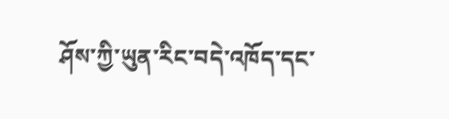ཤོས་ཀྱི་ཡུན་རིང་བདེ་འཁོད་དང་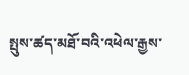སྤུས་ཚད་མཐོ་བའི་འཕེལ་རྒྱས་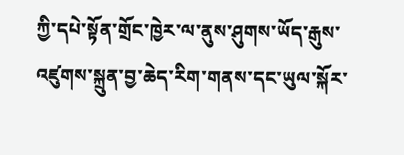ཀྱི་དཔེ་སྟོན་གྲོང་ཁྱེར་ལ་ནུས་ཤུགས་ཡོད་རྒུས་འཛུགས་སྐྲུན་བྱ་ཆེད་རིག་གནས་དང་ཡུལ་སྐོར་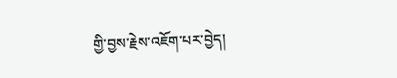གྱི་བྱས་རྗེས་འཇོག་པར་བྱེད།